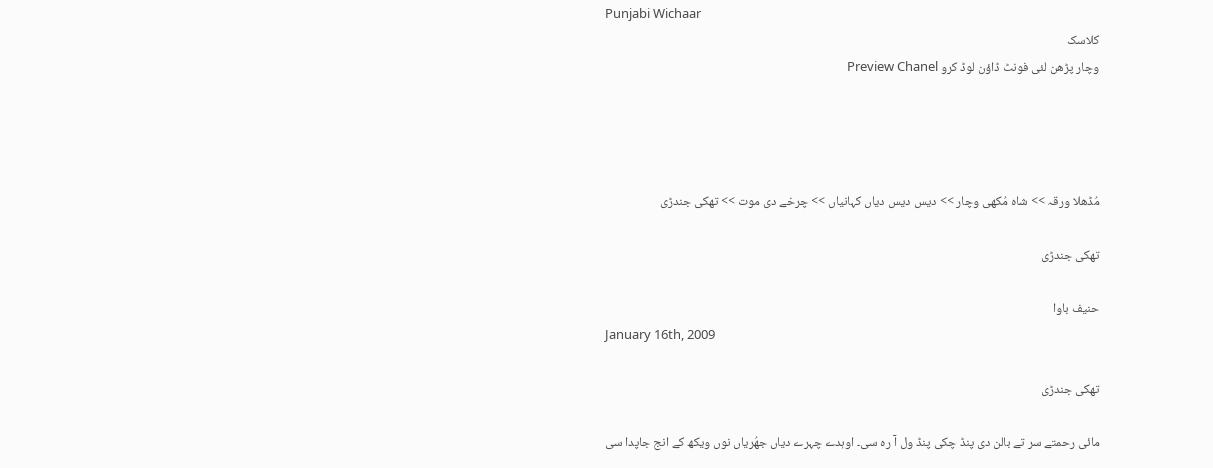Punjabi Wichaar
کلاسک
وچار پڑھن لئی فونٹ ڈاؤن لوڈ کرو Preview Chanel




مُڈھلا ورقہ >> شاہ مُکھی وچار >> دیس دیس دیاں کہانیاں >> چرخے دی موت >> تھکی جندڑی

تھکی جندڑی

حنیف باوا
January 16th, 2009

تھکی جندڑی

مائی رحمتے سر تے بالن دی پنڈ چکی پنڈ ول آ رہ سی۔ اوہدے چہرے دیاں جھُریاں نوں ویکھ کے انج جاپدا سی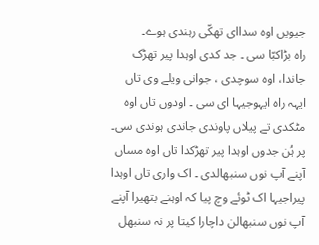جیویں اوہ سداای تھکّی رہندی ہوے۔
راہ بڑاکبّا سی ۔ جد کدی اوہدا پیر تھڑک جاندا، اوہ سوچدی ، جوانی ویلے وی تاں ایہہ راہ ایہوجیہا ای سی ۔ اودوں تاں اوہ مٹکدی تے پیلاں پاوندی جاندی ہوندی سی۔ پر ہُن جدوں اوہدا پیر تھڑکدا تاں اوہ مساں آپنے آپ نوں سنبھالدی ۔ اک واری تاں اوہدا پیراجیہا اک ٹوئے وچ پیا کہ اوہنے بتھیرا آپنے آپ نوں سنبھالن داچارا کیتا پر نہ سنبھل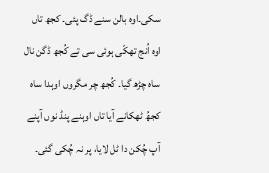سکی۔اوہ بالن سنے ڈگ پئی۔ کجھ تاں اوہ اُنج تھکّی ہوئی سی تے کُجھ ڈگن نال ساہ چڑھ گیا۔ کُجھ چر مگروں اوہدا ساہ کجھُ ٹھکانے آیا تاں اوہنے پنڈ نوں آپنے آپ چُکن دا ٹل لایا، پر نہ چُکی گئی۔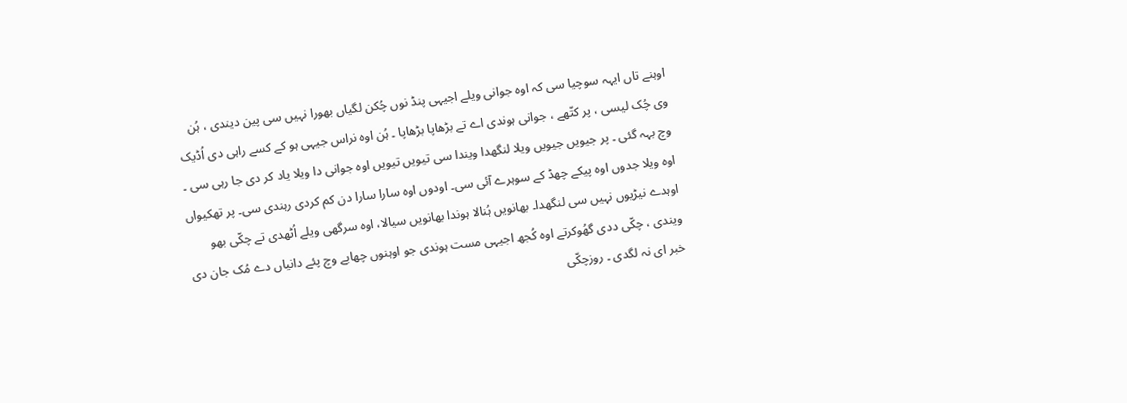اوہنے تاں ایہہ سوچیا سی کہ اوہ جوانی ویلے اجیہی پنڈ نوں چُکن لگیاں بھورا نہیں سی پین دیندی ، ہُن وی چُک لیسی ، پر کتّھے ، جوانی ہوندی اے تے بڑھاپا بڑھاپا ۔ ہُن اوہ نراس جیہی ہو کے کسے راہی دی اُڈیک وچ بہہ گئی ۔ پر جیویں جیویں ویلا لنگھدا ویندا سی تیویں تیویں اوہ جوانی دا ویلا یاد کر دی جا رہی سی ۔ اوہ ویلا جدوں اوہ پیکے چھڈ کے سوہرے آئی سی۔ اودوں اوہ سارا سارا دن کم کردی رہندی سی۔ پر تھکیواں اوہدے نیڑیوں نہیں سی لنگھدا۔ بھانویں ہُنالا ہوندا بھانویں سیالا، اوہ سرگھی ویلے اُٹھدی تے چکّی بھو ویندی ، چکّی ددی گھُوکرتے اوہ کُجھ اجیہی مست ہوندی جو اوہنوں چھابے وچ پئے دانیاں دے مُک جان دی خبر ای نہ لگدی ۔ روزچکّی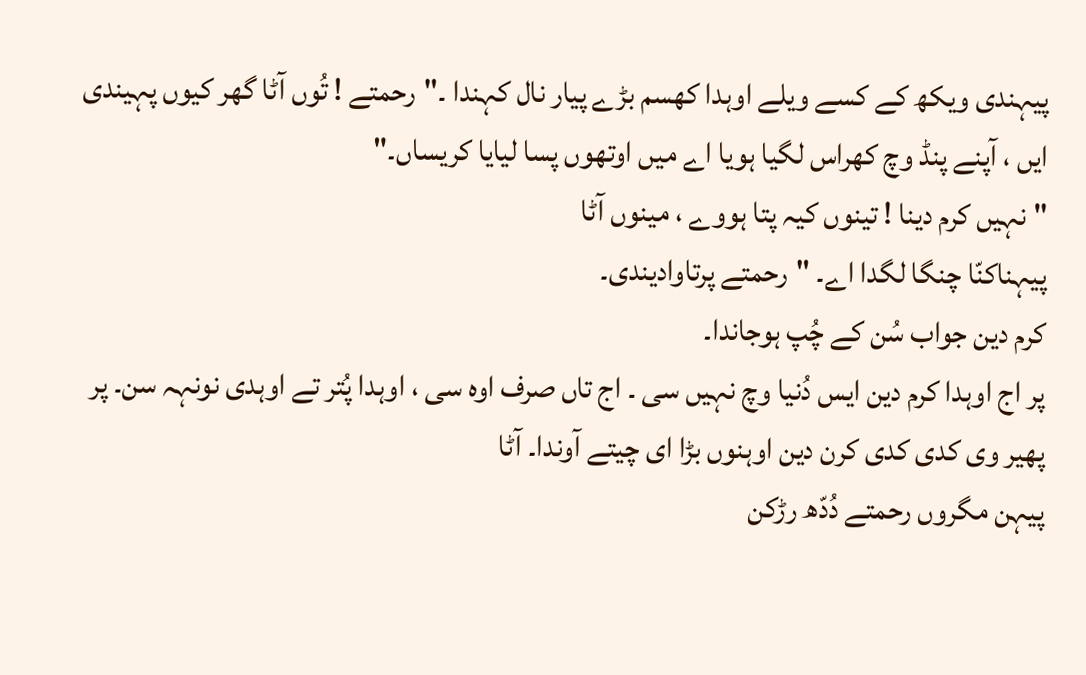پیہندی ویکھ کے کسے ویلے اوہدا کھسم بڑے پیار نال کہندا ۔"رحمتے ! تُوں آٹا گھر کیوں پہیندی ایں ، آپنے پنڈ وچ کھراس لگیا ہویا اے میں اوتھوں پسا لیایا کریساں۔"
"نہیں کرم دینا ! تینوں کیہ پتا ہووے ، مینوں آٹا
پیہناکنّا چنگا لگدا اے۔ "رحمتے پرتاوادیندی۔
کرم دین جواب سُن کے چُپ ہوجاندا۔
پر اج اوہدا کرم دین ایس دُنیا وچ نہیں سی ۔ اج تاں صرف اوہ سی ، اوہدا پُتر تے اوہدی نونہہ سن۔ پر پھیر وی کدی کدی کرن دین اوہنوں بڑا ای چیتے آوندا۔ آٹا
پیہن مگروں رحمتے دُدّھ رڑکن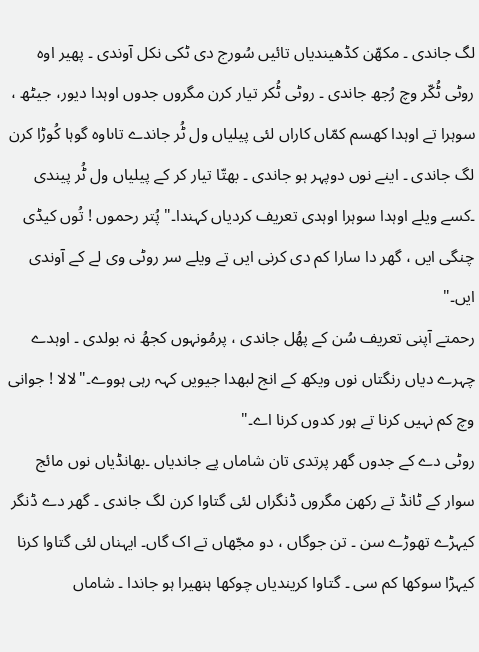لگ جاندی ۔ مکھّن کڈھیندیاں تائیں سُورج دی ٹکی نکل آوندی ۔ پھیر اوہ روٹی ٹُکّر وچ رُجھ جاندی ۔ روٹی ٹُکر تیار کرن مگروں جدوں اوہدا دیور، جیٹھ ، سوہرا تے اوہدا کھسم کمّاں کاراں لئی پیلیاں ول ٹُر جاندے تاںاوہ گوہا کُوڑا کرن لگ جاندی ۔ اینے نوں دوپہر ہو جاندی ۔ بھتّا تیار کر کے پیلیاں ول ٹُر پیندی ۔کسے ویلے اوہدا سوہرا اوہدی تعریف کردیاں کہندا۔" پُتر رحموں ! تُوں کیڈی چنگی ایں ، گھر دا سارا کم دی کرنی ایں تے ویلے سر روٹی وی لے کے آوندی ایں۔"
رحمتے آپنی تعریف سُن کے پھُل جاندی ، پرمُونہوں کجھُ نہ بولدی ۔ اوہدے چہرے دیاں رنگتاں نوں ویکھ کے انج لبھدا جیویں کہہ رہی ہووے۔"لالا ! جوانی وچ کم نہیں کرنا تے ہور کدوں کرنا اے۔"
روٹی دے کے جدوں گھر پرتدی تان شاماں پے جاندیاں ۔بھانڈیاں نوں مائج سوار کے ٹانڈ تے رکھن مگروں ڈنگراں لئی گتاوا کرن لگ جاندی ۔ گھر دے ڈنگر کیہڑے تھوڑے سن ۔ تن جوگاں ، دو مجّھاں تے اک گاں۔ ایہناں لئی گتاوا کرنا کیہڑا سوکھا کم سی ۔ گتاوا کریندیاں چوکھا ہنھیرا ہو جاندا ۔ شاماں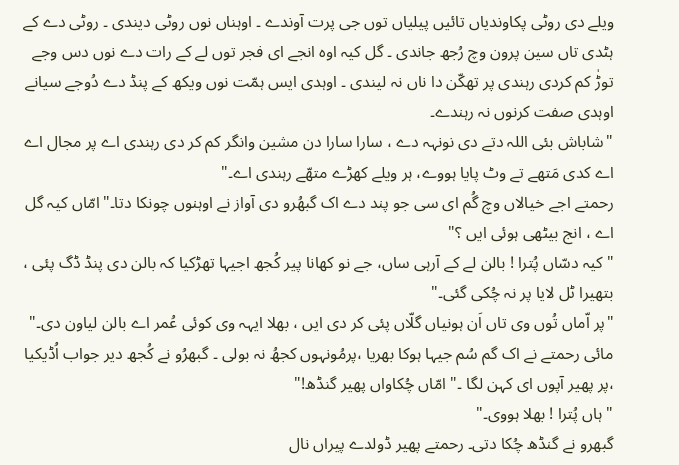ویلے دی روٹی پکاوندیاں تائیں پیلیاں توں جی پرت آوندے ۔ اوہناں نوں روٹی دیندی ۔ روٹی دے کے ہٹدی تاں سین پرون وچ رُجھ جاندی ۔ گل کیہ اوہ انجے ای فجر توں لے کے رات دے نوں دس وجے توڑٰ کم کردی رہندی پر تھکّن دا ناں نہ لیندی ۔ اوہدی ایس ہمّت نوں ویکھ کے پنڈ دے دُوجے سیانے اوہدی صفت کرنوں نہ رہندے۔
"شاباش بئی اللہ دتے دی نونہہ دے ، سارا سارا دن مشین وانگر کم کر دی رہندی اے پر مجال اے اے کدی مَتھے تے وٹ پایا ہووے، ہر ویلے کھڑے متھّے رہندی اے۔"
رحمتے اجے خیالاں وچ گُم ای سی جو پند دے اک گبھُرو دی آواز نے اوہنوں چونکا دتا۔"امّاں کیہ گل اے ، انج بیٹھی ہوئی ایں ؟"
"کیہ دسّاں پُترا ! بالن لے کے آرہی ساں، جے نو کھانا پیر کُجھ اجیہا تھڑکیا کہ بالن دی پنڈ ڈگ پئی ، بتھیرا ٹل لایا پر نہ چُکی گئی۔"
"پر اّماں تُوں وی تاں اَن ہونیاں گلّاں پئی کر دی ایں ، بھلا ایہہ وی کوئی عُمر اے بالن لیاون دی۔"
مائی رحمتے نے اک گم سُم جیہا ہوکا بھریا ،پرمُونہوں کجھُ نہ بولی ۔ گبھرُو نے کُجھ دیر جواب اُڈیکیا ،پر پھیر آپوں ای کہن لگا ۔" امّاں چُکاواں پھیر گنڈھ!"
"ہاں پُترا ! بھلا ہووی۔"
گبھرو نے گنڈھ چُکا دتی۔ رحمتے پھیر ڈولدے پیراں نال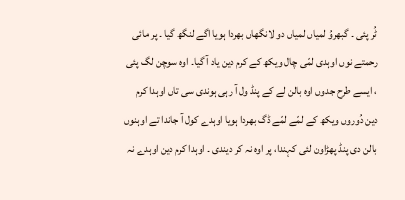ٹُر پئی ۔ گبھروُ لمیاں لمیاں دو لانگھاں بھردا ہویا اگے لنگھ گیا ۔ پر مائی رحمتے نوں اوہدی لمّی چال ویکھ کے کرم دین یاد آ گیا۔ اوہ سوچن لگ پئی ، ایسے طرح جدوں اوہ بالن لے کے پنڈ ول آ رہی ہوندی سی تاں اوہدا کرم دین دُوروں ویکھ کے لمّے لمّے ڈگ بھردا ہویا اوہدے کول آ جاندا تے اوہنوں بالن دی پنڈ پھڑاون لئی کہندا، پر اوہ نہ کر دیندی ۔ اوہدا کرم دین اوہدے نہ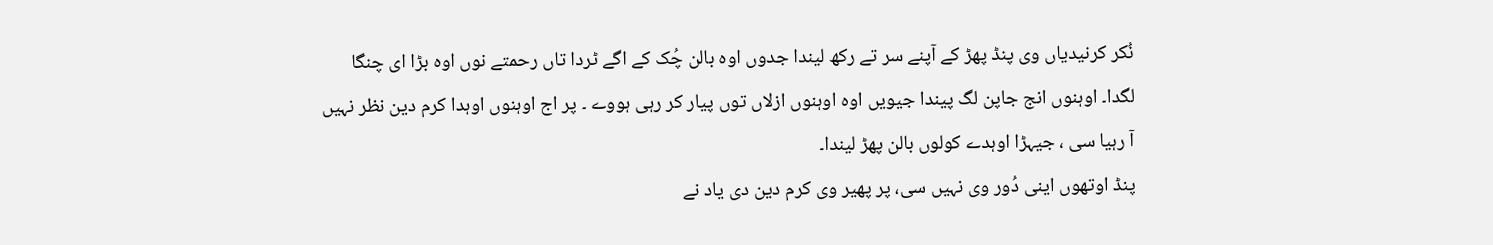نُکر کرنیدیاں وی پنڈ پھڑ کے آپنے سر تے رکھ لیندا جدوں اوہ بالن چُک کے اگے ٹردا تاں رحمتے نوں اوہ بڑا ای چنگا لگدا۔ اوہنوں انج جاپن لگ پیندا جیویں اوہ اوہنوں ازلاں توں پیار کر رہی ہووے ۔ پر اج اوہنوں اوہدا کرم دین نظر نہیں آ رہیا سی ، جیہڑا اوہدے کولوں بالن پھڑ لیندا۔
پنڈ اوتھوں اینی دُور وی نہیں سی، پر پھیر وی کرم دین دی یاد نے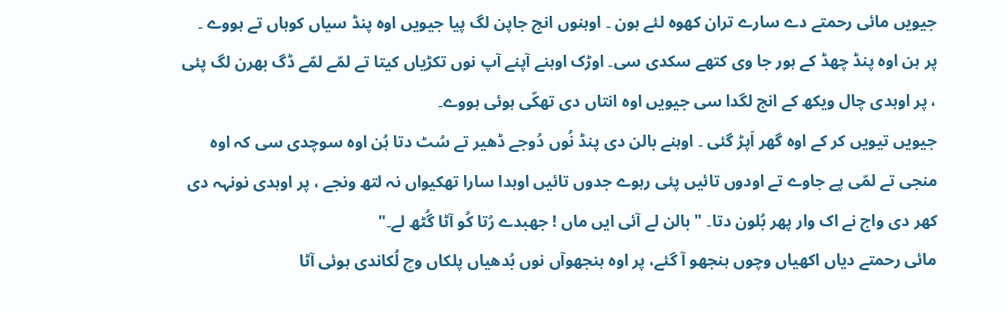جیویں مائی رحمتے دے سارے تران کھوہ لئے ہون ۔ اوہنوں انج جاپن لگ پیا جیویں اوہ پنڈ سیاں کوہاں تے ہووے ۔ پر ہن اوہ پنڈ چھڈ کے ہور جا وی کتھے سکدی سی۔ اوڑک اوہنے آپنے آپ نوں تکڑیاں کیتا تے لمّے لمّے ڈگ بھرن لگ پئی ، پر اوہدی چال ویکھ کے انج لگدا سی جیویں اوہ انتاں دی تھکّی ہوئی ہووے۔
جیویں تیویں کر کے اوہ گھر اَپڑ گئی ۔ اوہنے بالن دی پنڈ نُوں دُوجے ڈھیر تے سُٹ دتا ہُن اوہ سوچدی سی کہ اوہ منجی تے لمّی پے جاوے تے اودوں تائیں پئی رہوے جدوں تائیں اوہدا سارا تھکیواں نہ لتھ ونجے ، پر اوہدی نونہہ دی کھر دی واج نے اک وار پھر بُلون دتا۔ "بالن لے آئی ایں ماں ! جھبدے رُتا کُو آٹا گُٹھ لے۔"
مائی رحمتے دیاں اکھیاں وچوں ہنجھو آ گئے، پر اوہ ہنجھوآں نوں بُدھیاں پلکاں وچ لُکاندی ہوئی آٹا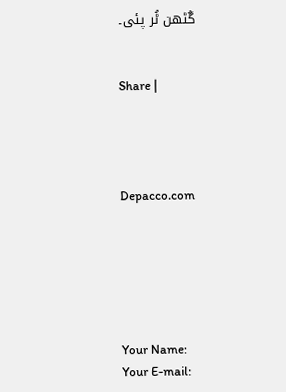گُٹھن ٹُر پئی۔


Share |




Depacco.com






Your Name:
Your E-mail: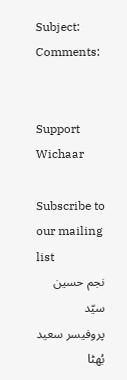Subject:
Comments:


Support Wichaar

Subscribe to our mailing list
نجم حسین سیّد
پروفیسر سعید بُھٹا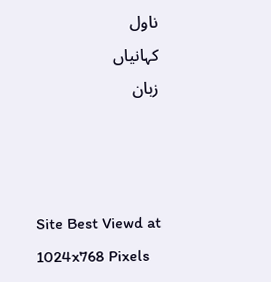ناول
کہانیاں
زبان



Site Best Viewd at 1024x768 Pixels